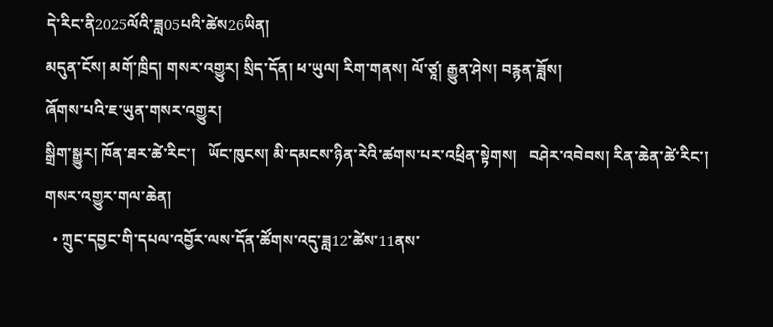དེ་རིང་ནི2025ལོའི་ཟླ05པའི་ཚེས26ཡིན།
མདུན་ངོས། མགོ་ཁྲིད། གསར་འགྱུར། སྲིད་དོན། ཕ་ཡུལ། རིག་གནས། ལོ་ཙཱ། རྒྱུན་ཤེས། བརྙན་ཟློས།
ཞོགས་པའི་ཇ་ཡུན་གསར་འགྱུར།
སྒྲིག་སྒྱུར། ཁོན་ཐར་ཚེ་རིང་།   ཡོང་ཁུངས། མི་དམངས་ཉིན་རེའི་ཚགས་པར་འཕྲིན་སྟེགས།   བཤེར་འབེབས། རིན་ཆེན་ཚེ་རིང་།
གསར་འགྱུར་གལ་ཆེན།
  • ཀྲུང་དབྱང་གི་དཔལ་འབྱོར་ལས་དོན་ཚོགས་འདུ་ཟླ12་ཚེས་11ནས་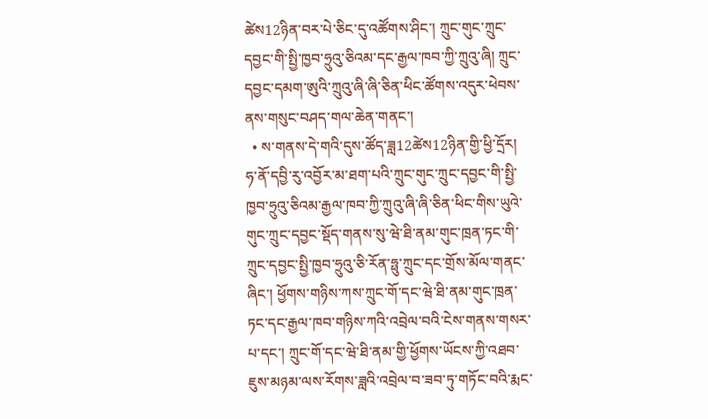ཚེས12ཉིན་བར་པེ་ཅིང་དུ་འཚོགས་ཤིང་། ཀྲུང་གུང་ཀྲུང་དབྱང་གི་སྤྱི་ཁྱབ་ཧྲུའུ་ཅིའམ་དང་རྒྱལ་ཁབ་ཀྱི་ཀྲུའུ་ཞི། ཀྲུང་དབྱང་དམག་ཨུའི་ཀྲུའུ་ཞི་ཞི་ཅིན་ཕིང་ཚོགས་འདུར་ཕེབས་ནས་གསུང་བཤད་གལ་ཆེན་གནང་།
  • ས་གནས་དེ་གའི་དུས་ཚོད་ཟླ12ཚེས12ཉིན་གྱི་ཕྱི་དྲོར། ཧ་ནོ་དབྱི་རུ་འབྱོར་མ་ཐག་པའི་ཀྲུང་གུང་ཀྲུང་དབྱང་གི་སྤྱི་ཁྱབ་ཧྲུའུ་ཅིའམ་རྒྱལ་ཁབ་ཀྱི་ཀྲུའུ་ཞི་ཞི་ཅིན་ཕིང་གིས་ཡུའེ་གུང་ཀྲུང་དབྱང་སྡོད་གནས་སུ་ཝེ་ཐི་ནམ་གུང་ཁྲན་ཏང་གི་ཀྲུང་དབྱང་སྤྱི་ཁྱབ་ཧྲུའུ་ཅི་རོན་ཧྥུ་ཀྲུང་དང་གྲོས་མོལ་གནང་ཞིང་། ཕྱོགས་གཉིས་ཀས་ཀྲུང་གོ་དང་ཝེ་ཐི་ནམ་གུང་ཁྲན་ཏང་དང་རྒྱལ་ཁབ་གཉིས་ཀའི་འབྲེལ་བའི་ངེས་གནས་གསར་པ་དང་། ཀྲུང་གོ་དང་ཝེ་ཐི་ནམ་གྱི་ཕྱོགས་ཡོངས་ཀྱི་འཐབ་ཇུས་མཉམ་ལས་རོགས་ཟླའི་འབྲེལ་བ་ཟབ་ཏུ་གཏོང་བའི་རྨང་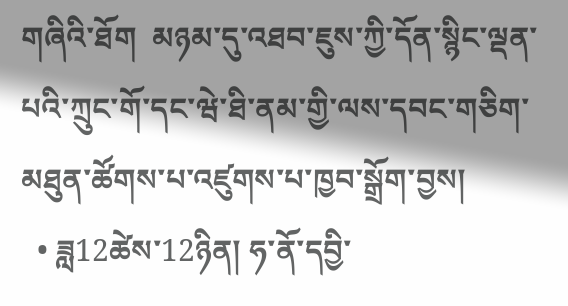གཞིའི་ཐོག  མཉམ་དུ་འཐབ་ཇུས་ཀྱི་དོན་སྙིང་ལྡན་པའི་ཀྲུང་གོ་དང་ཝེ་ཐི་ནམ་གྱི་ལས་དབང་གཅིག་མཐུན་ཚོགས་པ་འཛུགས་པ་ཁྱབ་སྒྲོག་བྱས།
  • ཟླ12ཚེས་12ཉིན། ཧ་ནོ་དབྱི་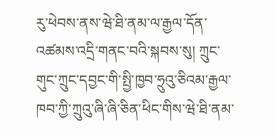རུ་ཕེབས་ནས་ཝེ་ཐི་ནམ་ལ་རྒྱལ་དོན་འཚམས་འདྲི་གནང་བའི་སྐབས་སུ། ཀྲུང་གུང་ཀྲུང་དབྱང་གི་སྤྱི་ཁྱབ་ཧྲུའུ་ཅིའམ་རྒྱལ་ཁབ་ཀྱི་ཀྲུའུ་ཞི་ཞི་ཅིན་ཕིང་གིས་ཝེ་ཐི་ནམ་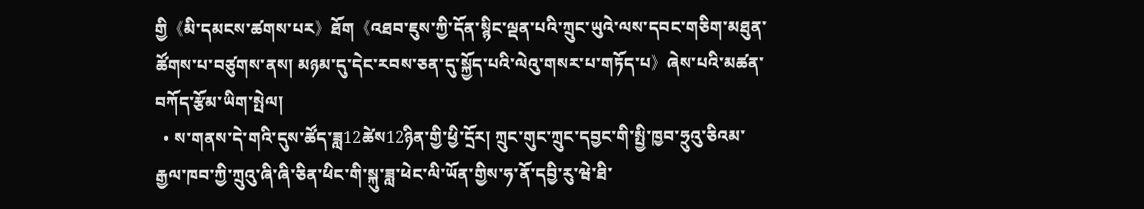གྱི《མི་དམངས་ཚགས་པར》ཐོག《འཐབ་ཇུས་ཀྱི་དོན་སྙིང་ལྡན་པའི་ཀྲུང་ཡུའེ་ལས་དབང་གཅིག་མཐུན་ཚོགས་པ་བཙུགས་ནས། མཉམ་དུ་དེང་རབས་ཅན་དུ་སྐྱོད་པའི་ལེའུ་གསར་པ་གཏོད་པ》ཞེས་པའི་མཚན་བཀོད་རྩོམ་ཡིག་སྤེལ།
  • ས་གནས་དེ་གའི་དུས་ཚོད་ཟླ12ཚེས12ཉིན་གྱི་ཕྱི་དྲོར། ཀྲུང་གུང་ཀྲུང་དབྱང་གི་སྤྱི་ཁྱབ་ཧྲུའུ་ཅིའམ་རྒྱལ་ཁབ་ཀྱི་ཀྲུའུ་ཞི་ཞི་ཅིན་ཕིང་གི་སྐུ་ཟླ་ཕེང་ལི་ཡོན་གྱིས་ཧ་ནོ་དབྱི་རུ་ཝེ་ཐི་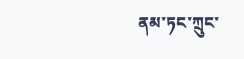ནམ་ཏང་ཀྲུང་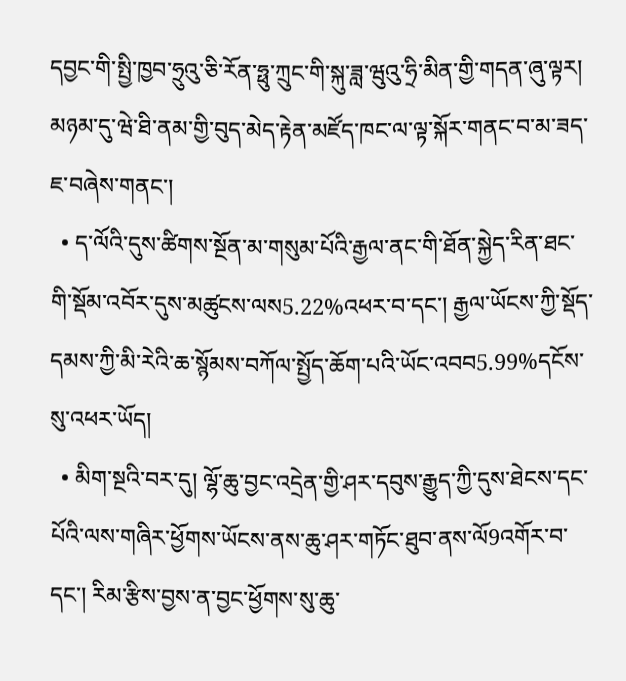དབྱང་གི་སྤྱི་ཁྱབ་ཧྲུའུ་ཅི་རོན་ཧྥུ་ཀྲུང་གི་སྐུ་ཟླ་ཝུའུ་ཧྲི་མིན་གྱི་གདན་ཞུ་ལྟར། མཉམ་དུ་ཝེ་ཐི་ནམ་གྱི་བུད་མེད་རྟེན་མཛོད་ཁང་ལ་ལྟ་སྐོར་གནང་བ་མ་ཟད་ཇ་བཞེས་གནང་།
  • ད་ལོའི་དུས་ཚིགས་སྔོན་མ་གསུམ་པོའི་རྒྱལ་ནང་གི་ཐོན་སྐྱེད་རིན་ཐང་གི་སྡོམ་འབོར་དུས་མཚུངས་ལས5.22%འཕར་བ་དང་། རྒྱལ་ཡོངས་ཀྱི་སྡོད་དམས་ཀྱི་མི་རེའི་ཆ་སྙོམས་བཀོལ་སྤྱོད་ཆོག་པའི་ཡོང་འབབ5.99%དངོས་སུ་འཕར་ཡོད།
  • མིག་སྔའི་བར་དུ། ལྷོ་ཆུ་བྱང་འདྲེན་གྱི་ཤར་དབུས་རྒྱུད་ཀྱི་དུས་ཐེངས་དང་པོའི་ལས་གཞིར་ཕྱོགས་ཡོངས་ནས་ཆུ་ཤར་གཏོང་ཐུབ་ནས་ལོ9འགོར་བ་དང་། རིམ་རྩིས་བྱས་ན་བྱང་ཕྱོགས་སུ་ཆུ་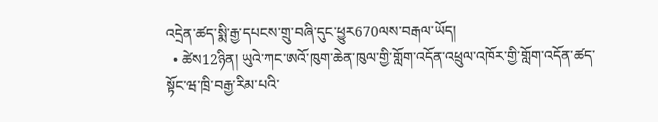འདྲེན་ཚད་སྨི་རྒྱ་དཔངས་གྲུ་བཞི་དུང་ཕྱུར670ལས་བརྒལ་ཡོད།
  • ཚེས12ཉིན། ཡུའེ་ཀང་ཨའོ་ཁུག་ཆེན་ཁུལ་གྱི་གློག་འདོན་འཕྲུལ་འཁོར་གྱི་གློག་འདོན་ཚད་སྟོང་ཝ་ཁྲི་བརྒྱ་རིམ་པའི་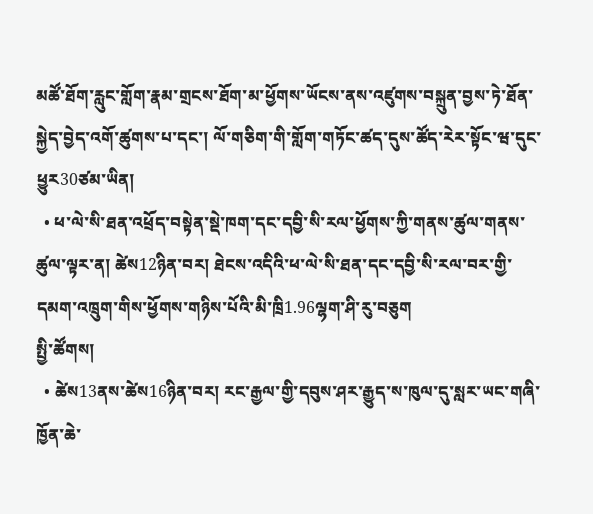མཚོ་ཐོག་རླུང་གློག་རྣམ་གྲངས་ཐོག་མ་ཕྱོགས་ཡོངས་ནས་འཛུགས་བསྐྲུན་བྱས་ཏེ་ཐོན་སྐྱེད་བྱེད་འགོ་ཚུགས་པ་དང་། ལོ་གཅིག་གི་གློག་གཏོང་ཚད་དུས་ཚོད་རེར་སྟོང་ཝ་དུང་ཕྱུར30ཙམ་ཡིན།
  • ཕ་ལེ་སི་ཐན་འཕྲོད་བསྟེན་སྡེ་ཁག་དང་དབྱི་སི་རལ་ཕྱོགས་ཀྱི་གནས་ཚུལ་གནས་ཚུལ་ལྟར་ན། ཚེས12ཉིན་བར། ཐེངས་འདིའི་ཕ་ལེ་སི་ཐན་དང་དབྱི་སི་རལ་བར་གྱི་དམག་འཁྲུག་གིས་ཕྱོགས་གཉིས་པོའི་མི་ཁྲི1.96ལྷག་ཤི་རུ་བཅུག
སྤྱི་ཚོགས།
  • ཚེས13ནས་ཚེས16ཉིན་བར། རང་རྒྱལ་གྱི་དབུས་ཤར་རྒྱུད་ས་ཁུལ་དུ་སླར་ཡང་གཞི་ཁྱོན་ཆེ་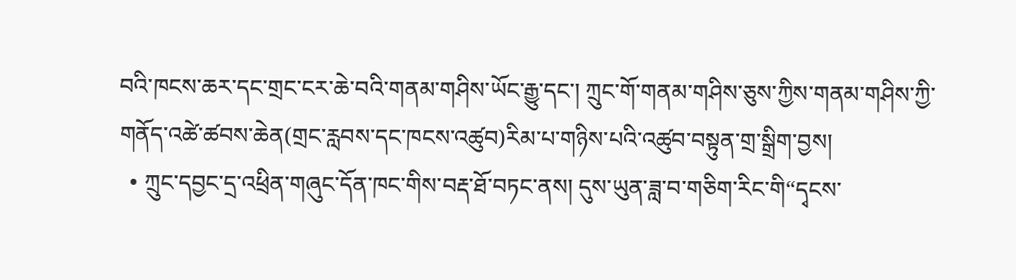བའི་ཁངས་ཆར་དང་གྲང་ངར་ཆེ་བའི་གནམ་གཤིས་ཡོང་རྒྱུ་དང་། ཀྲུང་གོ་གནམ་གཤིས་ཅུས་ཀྱིས་གནམ་གཤིས་ཀྱི་གནོད་འཚེ་ཚབས་ཆེན(གྲང་རླབས་དང་ཁངས་འཚུབ)རིམ་པ་གཉིས་པའི་འཚུབ་བསྟུན་གྲ་སྒྲིག་བྱས།
  • ཀྲུང་དབྱང་དྲ་འཕྲིན་གཞུང་དོན་ཁང་གིས་བརྡ་ཐོ་བཏང་ནས། དུས་ཡུན་ཟླ་བ་གཅིག་རིང་གི“དྭངས་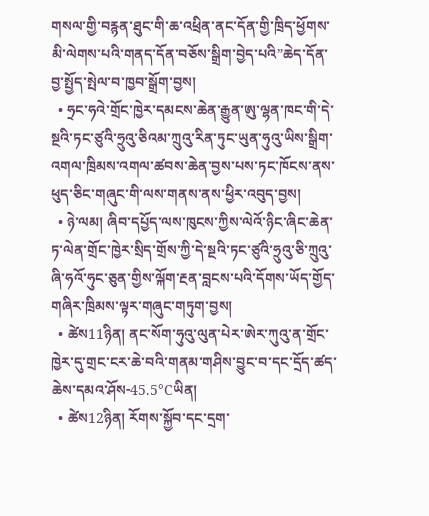གསལ་གྱི་བརྙན་ཐུང་གི་ཆ་འཕྲིན་ནང་དོན་གྱི་ཁྲིད་ཕྱོགས་མི་ལེགས་པའི་གནད་དོན་བཅོས་སྒྲིག་བྱེད་པའི”ཆེད་དོན་བྱ་སྤྱོད་སྤེལ་བ་ཁྱབ་སྒྲོག་བྱས།
  • ཧྲང་ཧའེ་གྲོང་ཁྱེར་དམངས་ཆེན་རྒྱུན་ཨུ་ལྷན་ཁང་གི་དེ་སྔའི་ཏང་ཙུའི་ཧྲུའུ་ཅིའམ་ཀྲུའུ་རིན་ཏུང་ཡུན་ཧུའུ་ཡིས་སྒྲིག་འགལ་ཁྲིམས་འགལ་ཚབས་ཆེན་བྱས་པས་ཏང་ཁོངས་ནས་ཕུད་ཅིང་གཞུང་གི་ལས་གནས་ནས་ཕྱིར་འབུད་བྱས།
  • ཉེ་ལམ། ཞིབ་དཔྱོད་ལས་ཁུངས་ཀྱིས་ལེའོ་ཉིང་ཞིང་ཆེན་ཏ་ལེན་གྲོང་ཁྱེར་སྲིད་གྲོས་ཀྱི་དེ་སྔའི་ཏང་ཙུའི་ཧྲུའུ་ཅི་ཀྲུའུ་ཞི་ཧའོ་ཧུང་ཅུན་གྱིས་ལྐོག་རྔན་བླངས་པའི་དོགས་ཡོད་གྱོད་གཞིར་ཁྲིམས་ལྟར་གཞུང་གཏུག་བྱས།
  • ཚེས11ཉིན། ནང་སོག་ཧུའུ་ལུན་པེར་ཨེར་ཀུའུ་ན་གྲོང་ཁྱེར་དུ་གྲང་ངར་ཆེ་བའི་གནམ་གཤིས་བྱུང་བ་དང་དྲོད་ཚད་ཆེས་དམའ་ཤོས-45.5°Cཡིན།
  • ཚེས12ཉིན། རོགས་སྐྱོབ་དང་དྲག་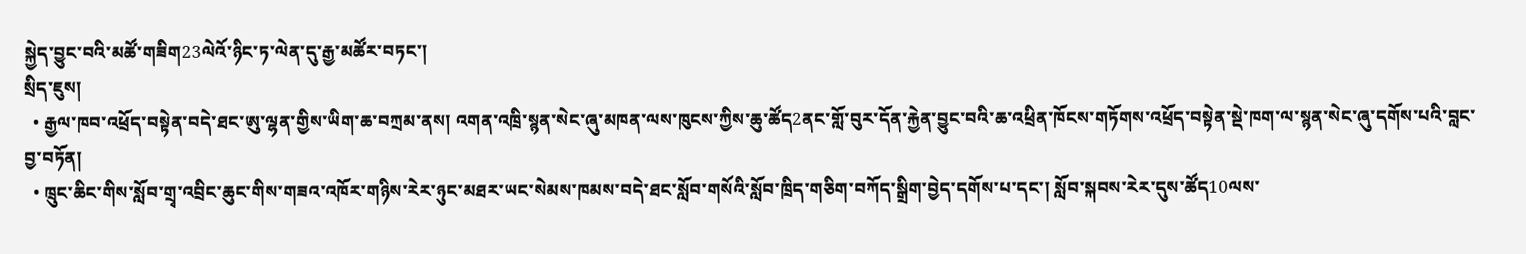སྐྱེད་བྱུང་བའི་མཚོ་གཟིག23ལེའོ་ཉིང་ཏ་ལེན་དུ་རྒྱ་མཚོར་བཏང་།
སྲིད་ཇུས།
  • རྒྱལ་ཁབ་འཕྲོད་བསྟེན་བདེ་ཐང་ཨུ་ལྷན་གྱིས་ཡིག་ཆ་བཀྲམ་ནས། འགན་འཁྲི་སྙན་སེང་ཞུ་མཁན་ལས་ཁུངས་ཀྱིས་ཆུ་ཚོད2ནང་གློ་བུར་དོན་རྐྱེན་བྱུང་བའི་ཆ་འཕྲིན་ཁོངས་གཏོགས་འཕྲོད་བསྟེན་སྡེ་ཁག་ལ་སྙན་སེང་ཞུ་དགོས་པའི་བླང་བྱ་བཏོན།
  • ཁྲུང་ཆིང་གིས་སློབ་གྲྭ་འབྲིང་ཆུང་གིས་གཟའ་འཁོར་གཉིས་རེར་ཉུང་མཐར་ཡང་སེམས་ཁམས་བདེ་ཐང་སློབ་གསོའི་སློབ་ཁྲིད་གཅིག་བཀོད་སྒྲིག་བྱེད་དགོས་པ་དང་། སློབ་སྐབས་རེར་དུས་ཚོད10ལས་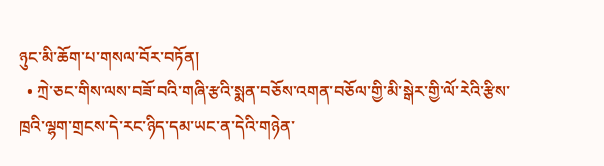ཉུང་མི་ཆོག་པ་གསལ་བོར་བཏོན།
  • ཀྲེ་ཅང་གིས་ལས་བཟོ་བའི་གཞི་རྩའི་སྨན་བཅོས་འགན་བཅོལ་གྱི་མི་སྒེར་གྱི་ལོ་རེའི་རྩིས་ཁྲའི་ལྷག་གྲངས་དེ་རང་ཉིད་དམ་ཡང་ན་དེའི་གཉེན་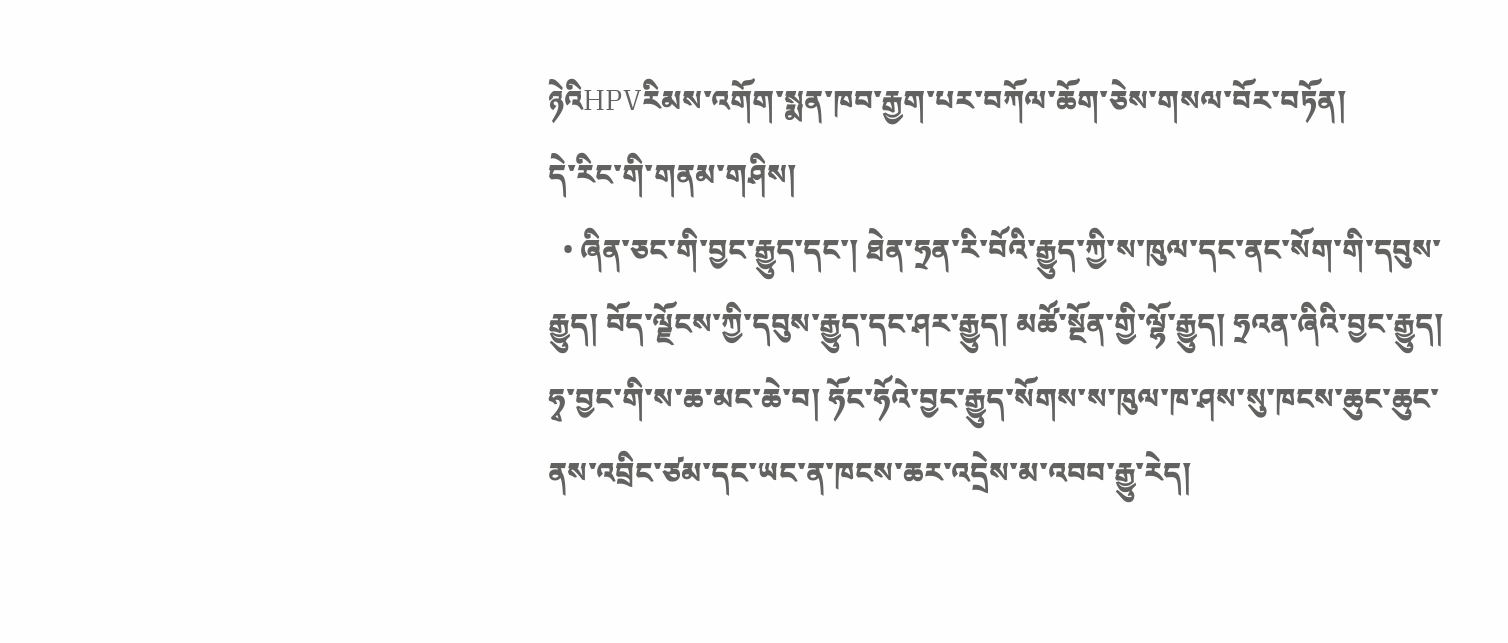ཉེའིHPVརིམས་འགོག་སྨན་ཁབ་རྒྱག་པར་བཀོལ་ཆོག་ཅེས་གསལ་བོར་བཏོན།
དེ་རིང་གི་གནམ་གཤིས།
  • ཞིན་ཅང་གི་བྱང་རྒྱུད་དང་། ཐེན་ཧྲན་རི་བོའི་རྒྱུད་ཀྱི་ས་ཁུལ་དང་ནང་སོག་གི་དབུས་རྒྱུད། བོད་ལྗོངས་ཀྱི་དབུས་རྒྱུད་དང་ཤར་རྒྱུད། མཚོ་སྔོན་གྱི་ལྷོ་རྒྱུད། ཧྲའན་ཞིའི་བྱང་རྒྱུད། ཧྭ་བྱང་གི་ས་ཆ་མང་ཆེ་བ། ཧོང་ཧོའེ་བྱང་རྒྱུད་སོགས་ས་ཁུལ་ཁ་ཤས་སུ་ཁངས་ཆུང་ཆུང་ནས་འབྲིང་ཙམ་དང་ཡང་ན་ཁངས་ཆར་འདྲེས་མ་འབབ་རྒྱུ་རེད།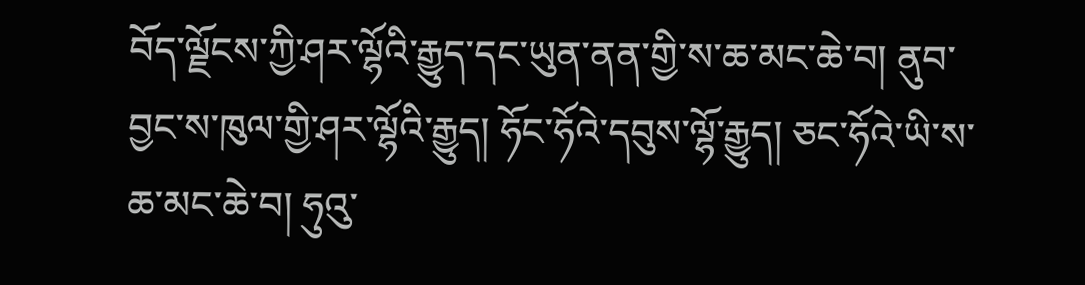བོད་ལྗོངས་ཀྱི་ཤར་ལྷོའི་རྒྱུད་དང་ཡུན་ནན་གྱི་ས་ཆ་མང་ཆེ་བ། ནུབ་བྱང་ས་ཁུལ་གྱི་ཤར་ལྷོའི་རྒྱུད། ཧོང་ཧོའེ་དབུས་ལྷོ་རྒྱུད། ཅང་ཧོའེ་ཡི་ས་ཆ་མང་ཆེ་བ། ཧུའུ་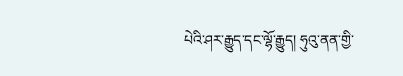པེའི་ཤར་རྒྱུད་དང་ལྷོ་རྒྱུད། ཧུའུ་ནན་གྱི་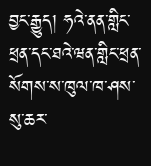བྱང་རྒྱུད། ཧའེ་ནན་གླིང་ཕྲན་དང་ཐའེ་ཝན་གླིང་ཕྲན་སོགས་ས་ཁུལ་ཁ་ཤས་སུ་ཆར་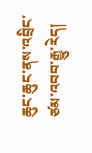ཆུང་ཆུང་ནས་འབྲིང་ཙམ་འབབ་རྒྱུ་རེད།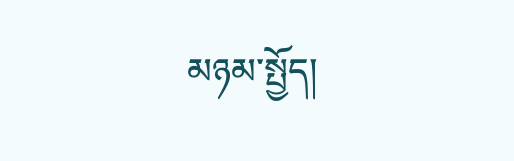མཉམ་སྤྱོད།